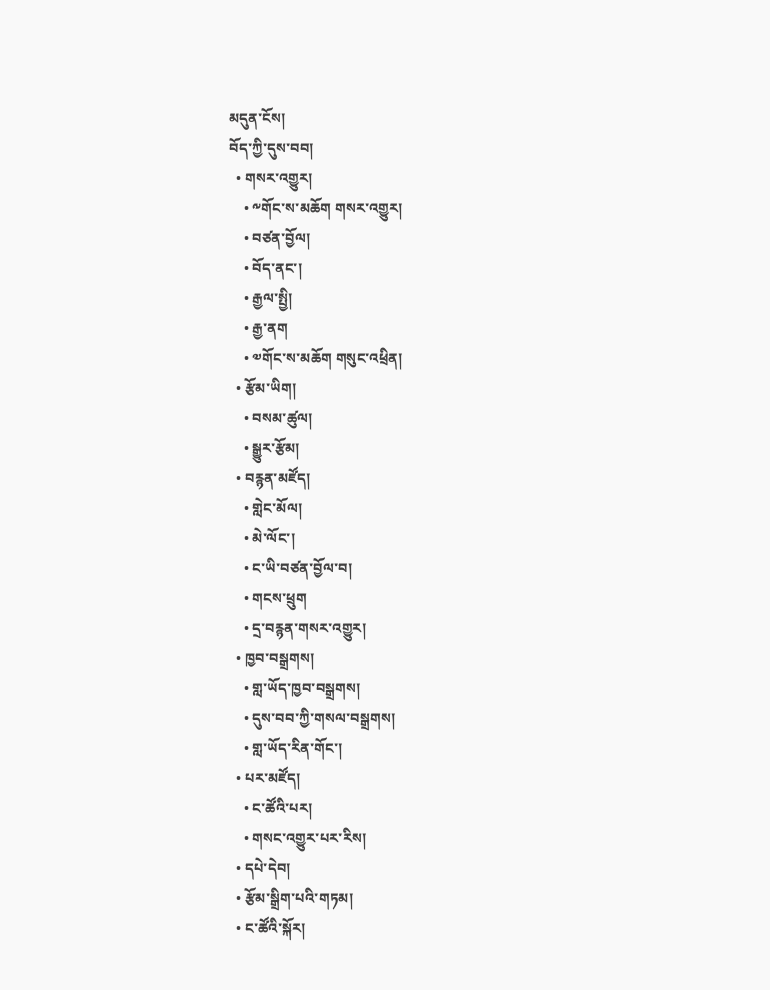མདུན་ངོས།
བོད་ཀྱི་དུས་བབ།
  • གསར་འགྱུར།
    • ༸གོང་ས་མཆོག གསར་འགྱུར།
    • བཙན་བྱོལ།
    • བོད་ནང་།
    • རྒྱལ་སྤྱི།
    • རྒྱ་ནག
    • ༧གོང་ས་མཆོག གསུང་འཕྲིན།
  • རྩོམ་ཡིག།
    • བསམ་ཚུལ།
    • སྒྱུར་རྩོམ།
  • བརྙན་མཛོད།
    • གླེང་མོལ།
    • མེ་ལོང་།
    • ང་ཡི་བཙན་བྱོལ་བ།
    • གངས་ཕྲུག
    • དྲ་བརྙན་གསར་འགྱུར།
  • ཁྱབ་བསྒྲགས།
    • གླ་ཡོད་ཁྱབ་བསྒྲགས།
    • དུས་བབ་ཀྱི་གསལ་བསྒྲགས།
    • གླ་ཡོད་རིན་གོང་།
  • པར་མཛོད།
    • ང་ཚོའི་པར།
    • གསང་འགྱུར་པར་རིས།
  • དཔེ་དེབ།
  • རྩོམ་སྒྲིག་པའི་གཏམ།
  • ང་ཚོའི་སྐོར།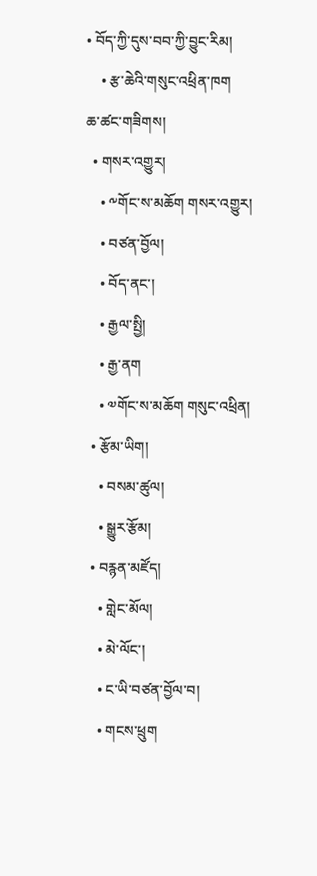• བོད་ཀྱི་དུས་བབ་ཀྱི་བྱུང་རིམ།
    • རྩ་ཆེའི་གསུང་འཕྲིན་ཁག
ཆ་ཚང་གཟིགས།
  • གསར་འགྱུར།
    • ༸གོང་ས་མཆོག གསར་འགྱུར།
    • བཙན་བྱོལ།
    • བོད་ནང་།
    • རྒྱལ་སྤྱི།
    • རྒྱ་ནག
    • ༧གོང་ས་མཆོག གསུང་འཕྲིན།
  • རྩོམ་ཡིག།
    • བསམ་ཚུལ།
    • སྒྱུར་རྩོམ།
  • བརྙན་མཛོད།
    • གླེང་མོལ།
    • མེ་ལོང་།
    • ང་ཡི་བཙན་བྱོལ་བ།
    • གངས་ཕྲུག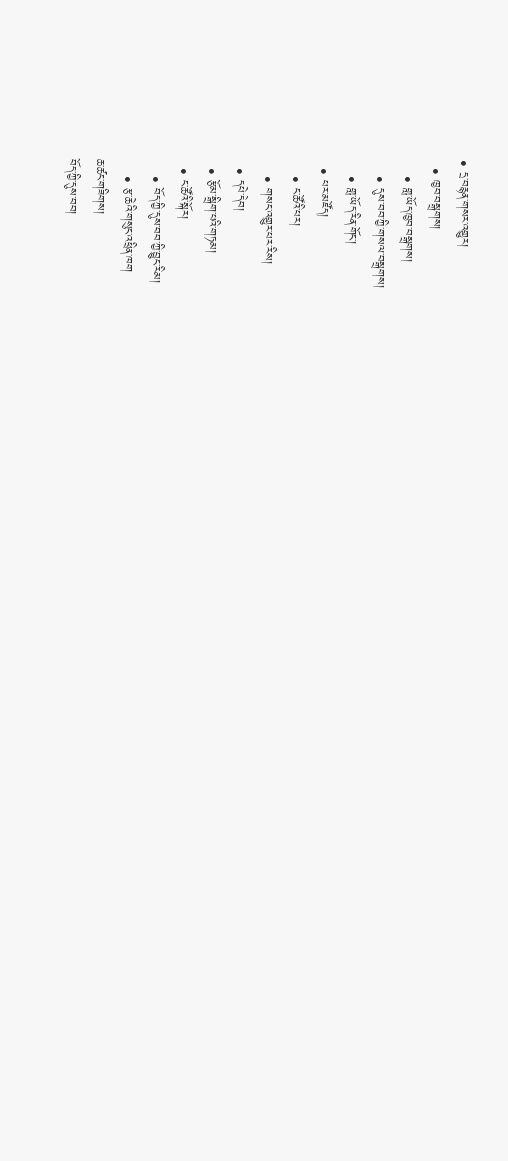• དྲ་བརྙན་གསར་འགྱུར།
  • ཁྱབ་བསྒྲགས།
    • གླ་ཡོད་ཁྱབ་བསྒྲགས།
    • དུས་བབ་ཀྱི་གསལ་བསྒྲགས།
    • གླ་ཡོད་རིན་གོང་།
  • པར་མཛོད།
    • ང་ཚོའི་པར།
    • གསང་འགྱུར་པར་རིས།
  • དཔེ་དེབ།
  • རྩོམ་སྒྲིག་པའི་གཏམ།
  • ང་ཚོའི་སྐོར།
    • བོད་ཀྱི་དུས་བབ་ཀྱི་བྱུང་རིམ།
    • རྩ་ཆེའི་གསུང་འཕྲིན་ཁག
ཆ་ཚང་གཟིགས།
བོད་ཀྱི་དུས་བབ།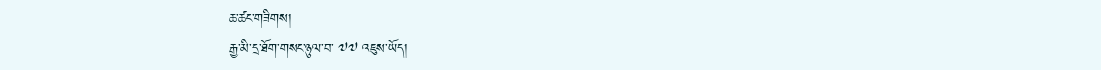ཆ་ཚང་གཟིགས།
རྒྱ་མི་དྲ་ཐོག་གསང་ཉུལ་བ་ ༧༧ འཇུས་ཡོད།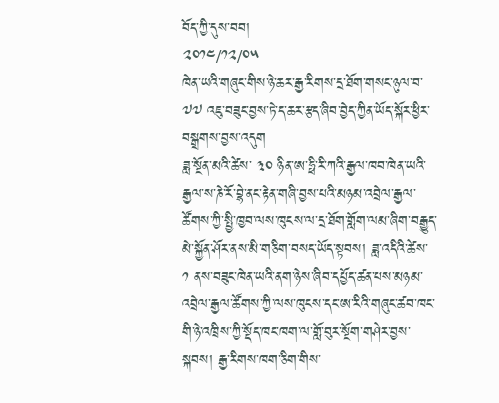བོད་ཀྱི་དུས་བབ།
༢༠༡༤/༡༢/༠༥
ཁེན་ཡའི་གཞུང་གིས་ཉེ་ཆར་རྒྱ་རིགས་དྲ་ཐོག་གསང་ཉུལ་བ་ ༧༧ འཇུ་བཟུང་བྱས་ཏེ་ད་ཆར་རྩད་ཞིབ་བྱེད་ཀྱིན་ཡོད་སྐོར་ཕྱིར་བསྒྲགས་བྱས་འདུག
ཟླ་སྔོན་མའི་ཚེས་ ༣༠ ཉིན་ཨ་ཧྥི་རི་ཀའི་རྒྱལ་ཁབ་ཁེན་ཡའི་རྒྱལ་ས་ཎེ་རོ་བྷེ་ནང་རྟེན་གཞི་བྱས་པའི་མཉམ་འབྲེལ་རྒྱལ་ཚོགས་ཀྱི་སྤྱི་ཁྱབ་ལས་ཁུངས་ལ་དྲ་ཐོག་གློག་ལམ་ཞིག་བརྒྱུད་མེ་སྐྱོན་ཤོར་ནས་མི་གཅིག་བསད་ཡོད་སྟབས། ཟླ་འདིའི་ཚེས་ ༡ ནས་བཟུང་ཁེན་ཡའི་ནག་ཉེས་ཞིབ་དཔྱོད་ཚན་པས་མཉམ་འབྲེལ་རྒྱལ་ཚོགས་ཀྱི་ལས་ཁུངས་དང་ཨ་རིའི་གཞུང་ཚབ་ཁང་གི་ཉེ་འཁྲིས་ཀྱི་སྡོད་ཁང་ཁག་ལ་གློ་བུར་སྔོག་གཤེར་བྱས་སྐབས། རྒྱ་རིགས་ཁག་ཅིག་གིས་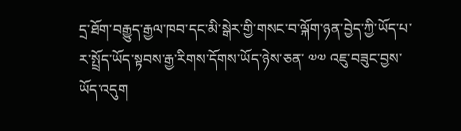དྲ་ཐོག་བརྒྱུད་རྒྱལ་ཁབ་དང་མི་སྒེར་གྱི་གསང་བ་ལྐོག་ཉན་བྱེད་ཀྱི་ཡོད་པ་ར་སྤྲོད་ཡོད་སྟབས་རྒྱ་རིགས་དོགས་ཡོད་ཉེས་ཅན་ ༧༧ འཇུ་བཟུང་བྱས་ཡོད་འདུག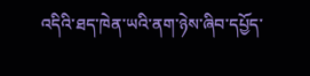འདིའི་ཐད་ཁེན་ཡའི་ནག་ཉེས་ཞིབ་དཔྱོད་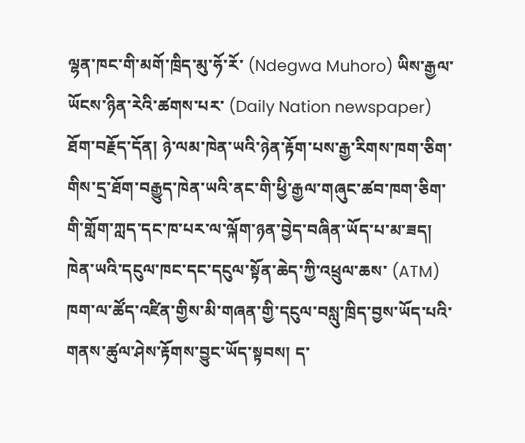ལྷན་ཁང་གི་མགོ་ཁྲིད་མུ་ཧོ་རོ་ (Ndegwa Muhoro) ཡིས་རྒྱལ་ཡོངས་ཉིན་རེའི་ཚགས་པར་ (Daily Nation newspaper) ཐོག་བརྗོད་དོན། ཉེ་ལམ་ཁེན་ཡའི་ཉེན་རྟོག་པས་རྒྱ་རིགས་ཁག་ཅིག་གིས་དྲ་ཐོག་བརྒྱུད་ཁེན་ཡའི་ནང་གི་ཕྱི་རྒྱལ་གཞུང་ཚབ་ཁག་ཅིག་གི་གློག་ཀླད་དང་ཁ་པར་ལ་ལྐོག་ཉན་བྱེད་བཞིན་ཡོད་པ་མ་ཟད། ཁེན་ཡའི་དངུལ་ཁང་དང་དངུལ་སྟོན་ཆེད་ཀྱི་འཕྲུལ་ཆས་ (ATM) ཁག་ལ་ཚོད་འཛིན་གྱིས་མི་གཞན་གྱི་དངུལ་བསླུ་ཁྲིད་བྱས་ཡོད་པའི་གནས་ཚུལ་ཤེས་རྟོགས་བྱུང་ཡོད་སྟབས། ད་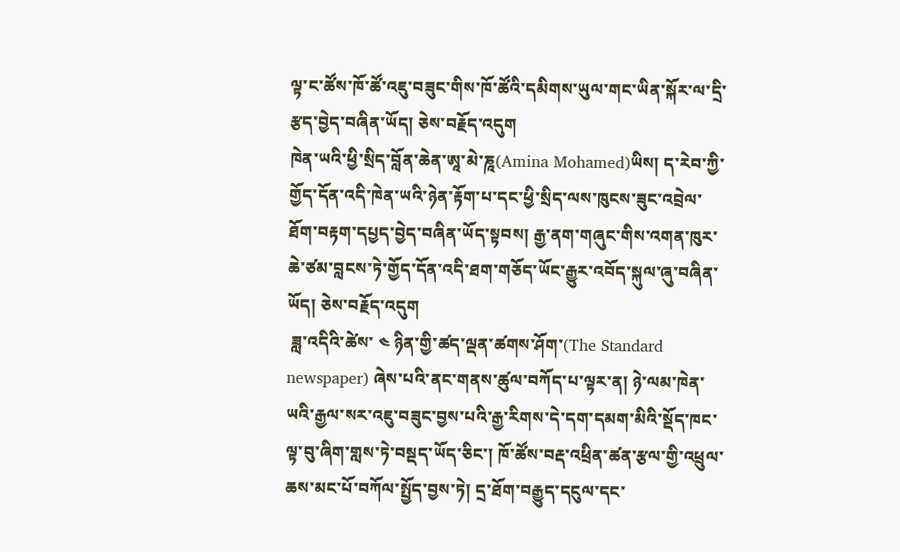ལྟ་ང་ཚོས་ཁོ་ཚོ་འཇུ་བཟུང་གིས་ཁོ་ཚོའི་དམིགས་ཡུལ་གང་ཡིན་སྐོར་ལ་དྲི་རྩད་བྱེད་བཞིན་ཡོད། ཅེས་བརྗོད་འདུག
ཁེན་ཡའི་ཕྱི་སྲིད་བློན་ཆེན་ཨཱ་མེ་ཎཱ(Amina Mohamed)ཡིས། ད་རེབ་ཀྱི་གྱོད་དོན་འདི་ཁེན་ཡའི་ཉེན་རྟོག་པ་དང་ཕྱི་སྲིད་ལས་ཁུངས་ཟུང་འབྲེལ་ཐོག་བརྟག་དཔྱད་བྱེད་བཞིན་ཡོད་སྟབས། རྒྱ་ནག་གཞུང་གིས་འགན་ཁུར་ཆེ་ཙམ་བླངས་ཏེ་གྱོད་དོན་འདི་ཐག་གཅོད་ཡོང་རྒྱུར་འབོད་སྐུལ་ཞུ་བཞིན་ཡོད། ཅེས་བརྗོད་འདུག
 ཟླ་འདིའི་ཚེས་ ༤ ཉིན་གྱི་ཚད་ལྡན་ཚགས་ཤོག་(The Standard newspaper) ཞེས་པའི་ནང་གནས་ཚུལ་བཀོད་པ་ལྟར་ན། ཉེ་ལམ་ཁེན་ཡའི་རྒྱལ་སར་འཇུ་བཟུང་བྱས་པའི་རྒྱ་རིགས་དེ་དག་དམག་མིའི་སྡོད་ཁང་ལྟ་བུ་ཞིག་གླས་ཏེ་བསྡད་ཡོད་ཅིང་། ཁོ་ཚོས་བརྡ་འཕྲིན་ཚན་རྩལ་གྱི་འཕྲུལ་ཆས་མང་པོ་བཀོལ་སྤྱོད་བྱས་ཏེ། དྲ་ཐོག་བརྒྱུད་དངུལ་དང་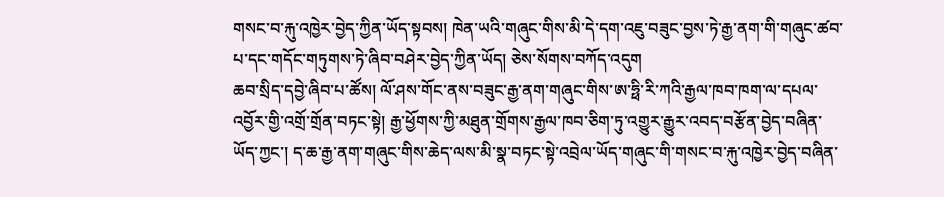གསང་བ་རྐུ་འཁྱེར་བྱེད་ཀྱིན་ཡོད་སྟབས། ཁེན་ཡའི་གཞུང་གིས་མི་དེ་དག་འཇུ་བཟུང་བྱས་ཏེ་རྒྱ་ནག་གི་གཞུང་ཚབ་པ་དང་གདོང་གཏུགས་ཏེ་ཞིབ་བཤེར་བྱེད་ཀྱིན་ཡོད། ཅེས་སོགས་བཀོད་འདུག
ཆབ་སྲིད་དབྱེ་ཞིབ་པ་ཚོས། ལོ་ཤས་གོང་ནས་བཟུང་རྒྱ་ནག་གཞུང་གིས་ཨ་ཧྥི་རི་ཀའི་རྒྱལ་ཁབ་ཁག་ལ་དཔལ་འབྱོར་གྱི་འགྲོ་གྲོན་བཏང་སྟེ། རྒྱ་ཕྱོགས་ཀྱི་མཐུན་གྲོགས་རྒྱལ་ཁབ་ཅིག་ཏུ་འགྱུར་རྒྱུར་འབད་བརྩོན་བྱེད་བཞིན་ ཡོད་ཀྱང་། ད་ཆ་རྒྱ་ནག་གཞུང་གིས་ཆེད་ལས་མི་སྣ་བཏང་སྟེ་འབྲེལ་ཡོད་གཞུང་གི་གསང་བ་རྐུ་འཁྱེར་བྱེད་བཞིན་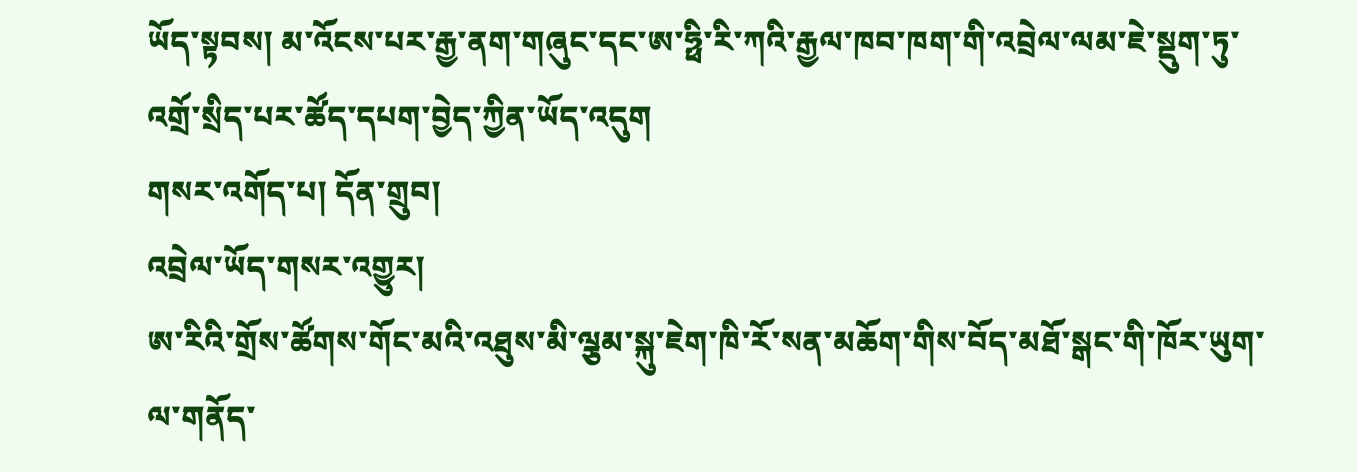ཡོད་སྟབས། མ་འོངས་པར་རྒྱ་ནག་གཞུང་དང་ཨ་ཧྥི་རི་ཀའི་རྒྱལ་ཁབ་ཁག་གི་འབྲེལ་ལམ་ཇེ་སྡུག་ཏུ་འགྲོ་སྲིད་པར་ཚོད་དཔག་བྱེད་ཀྱིན་ཡོད་འདུག
གསར་འགོད་པ། དོན་གྲུབ།
འབྲེལ་ཡོད་གསར་འགྱུར།
ཨ་རིའི་གྲོས་ཚོགས་གོང་མའི་འཐུས་མི་ལྕམ་སྐུ་ཇེག་ཁི་རོ་སན་མཆོག་གིས་བོད་མཐོ་སྒང་གི་ཁོར་ཡུག་ལ་གནོད་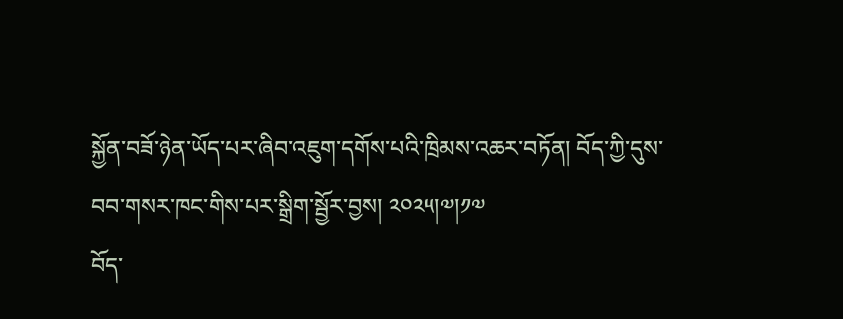སྐྱོན་བཟོ་ཉེན་ཡོད་པར་ཞིབ་འཇུག་དགོས་པའི་ཁྲིམས་འཆར་བཏོན། བོད་ཀྱི་དུས་བབ་གསར་ཁང་གིས་པར་སྒྲིག་སྦྱོར་བྱས། ༢༠༢༥།༧།༡༧
བོད་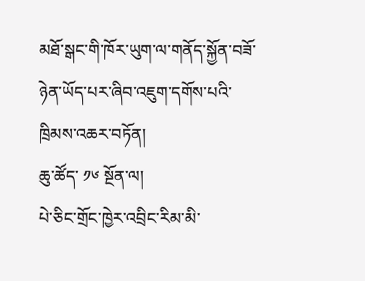མཐོ་སྒང་གི་ཁོར་ཡུག་ལ་གནོད་སྐྱོན་བཟོ་ཉེན་ཡོད་པར་ཞིབ་འཇུག་དགོས་པའི་ཁྲིམས་འཆར་བཏོན།
ཆུ་ཚོད་ ༡༦ སྔོན་ལ།
པེ་ཅིང་གྲོང་ཁྱེར་འབྲིང་རིམ་མི་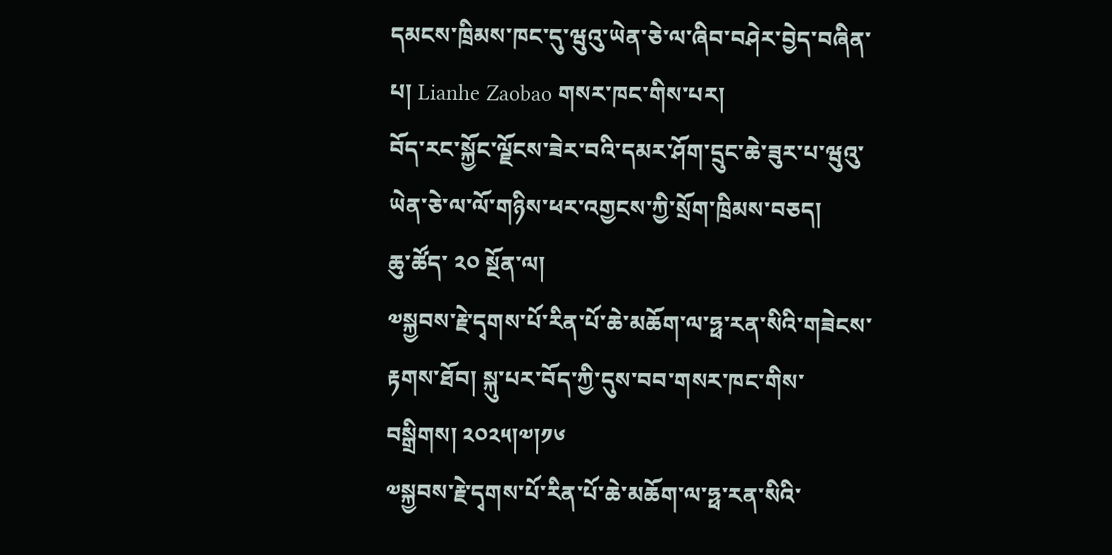དམངས་ཁྲིམས་ཁང་དུ་ཝུའུ་ཡེན་ཅེ་ལ་ཞིབ་བཤེར་བྱེད་བཞིན་པ། Lianhe Zaobao གསར་ཁང་གིས་པར།
བོད་རང་སྐྱོང་ལྗོངས་ཟེར་བའི་དམར་ཤོག་དྲུང་ཆེ་ཟུར་པ་ཝུའུ་ཡེན་ཅེ་ལ་ལོ་གཉིས་ཕར་འགྱངས་ཀྱི་སྲོག་ཁྲིམས་བཅད།
ཆུ་ཚོད་ ༢༠ སྔོན་ལ།
༧སྐྱབས་རྗེ་དྭགས་པོ་རིན་པོ་ཆེ་མཆོག་ལ་ཧྥ་རན་སིའི་གཟེངས་རྟགས་ཐོབ། སྐུ་པར་བོད་ཀྱི་དུས་བབ་གསར་ཁང་གིས་བསྒྲིགས། ༢༠༢༥།༧།༡༦
༧སྐྱབས་རྗེ་དྭགས་པོ་རིན་པོ་ཆེ་མཆོག་ལ་ཧྥ་རན་སིའི་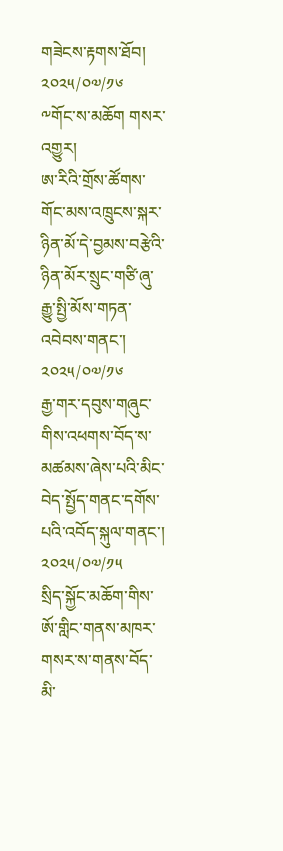གཟེངས་རྟགས་ཐོབ།
༢༠༢༥/༠༧/༡༦
༸གོང་ས་མཆོག གསར་འགྱུར།
ཨ་རིའི་གྲོས་ཚོགས་གོང་མས་འཁྲུངས་སྐར་ཉིན་མོ་དེ་བྱམས་བརྩེའི་ཉིན་མོར་སྲུང་གཙི་ཞུ་རྒྱུ་སྤྱི་མོས་གཏན་འབེབས་གནང་།
༢༠༢༥/༠༧/༡༦
རྒྱ་གར་དབུས་གཞུང་གིས་འཕགས་བོད་ས་མཚམས་ཞེས་པའི་མིང་བེད་སྤྱོད་གནང་དགོས་པའི་འབོད་སྐུལ་གནང་།
༢༠༢༥/༠༧/༡༥
སྲིད་སྐྱོང་མཆོག་གིས་ཨོ་གླིང་གནས་མཁར་གསར་ས་གནས་བོད་མི་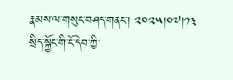རྣམས་ལ་གསུང་བཤད་གནང་། ༢༠༢༥།༠༧།༡༣ སྲིད་སྐྱོང་གི་ངོ་དེབ་ཀྱི་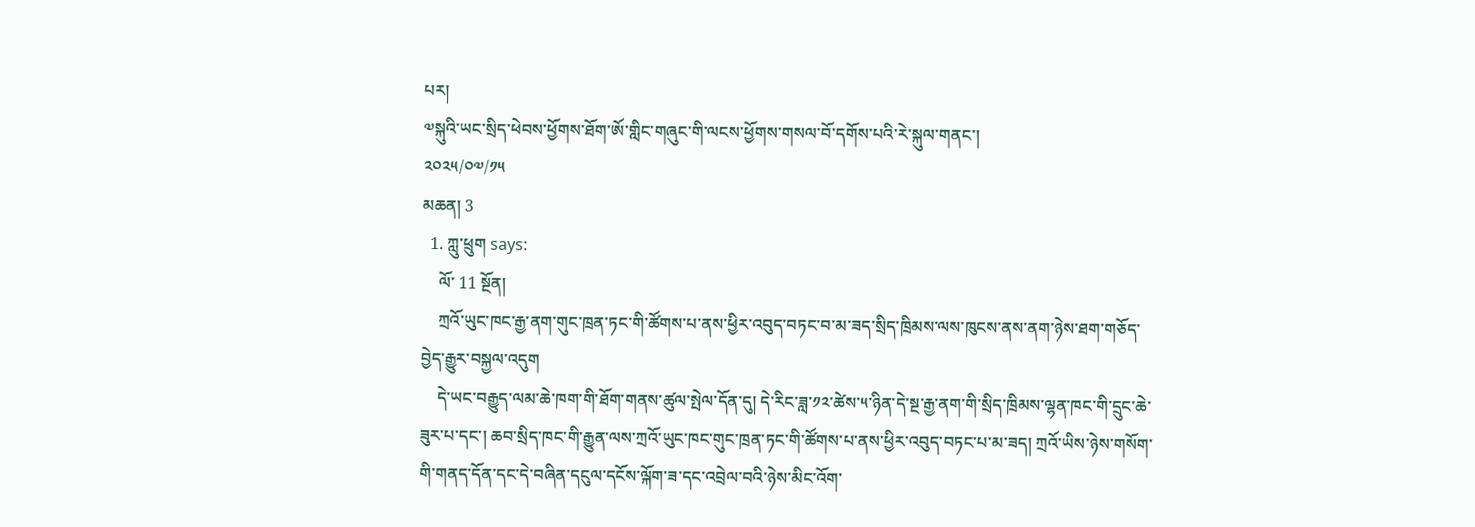པར།
༧སྐུའི་ཡང་སྲིད་ཕེབས་ཕྱོགས་ཐོག་ཨོ་གླིང་གཞུང་གི་ལངས་ཕྱོགས་གསལ་བོ་དགོས་པའི་རེ་སྐུལ་གནང་།
༢༠༢༥/༠༧/༡༥
མཆན། 3
  1. ཀླུ་ཕྲུག says:
    ལོ་ 11 སྔོན།
    ཀྲའོ་ཡུང་ཁང་རྒྱ་ནག་གུང་ཁྲན་ཏང་གི་ཚོགས་པ་ནས་ཕྱིར་འབུད་བཏང་བ་མ་ཟད་སྲིད་ཁྲིམས་ལས་ཁུངས་ནས་ནག་ཉེས་ཐག་གཅོད་བྱེད་རྒྱུར་བསྐྱལ་འདུག
    དེ་ཡང་བརྒྱུད་ལམ་ཆེ་ཁག་གི་ཐོག་གནས་ཚུལ་སྤེལ་དོན་དུ། དེ་རིང་ཟླ་༡༢་ཚེས་༥་ཉིན་དེ་སྔ་རྒྱ་ནག་གི་སྲིད་ཁྲིམས་ལྷན་ཁང་གི་དྲུང་ཆེ་ཟུར་པ་དང་། ཆབ་སྲིད་ཁང་གི་རྒྱུན་ལས་ཀྲའོ་ཡུང་ཁང་གུང་ཁྲན་ཏང་གི་ཚོགས་པ་ནས་ཕྱིར་འབུད་བཏང་པ་མ་ཟད། ཀྲའོ་ཡིས་ཉེས་གསོག་གི་གནད་དོན་དང་དེ་བཞིན་དངུལ་དངོས་ལྐོག་ཟ་དང་འབྲེལ་བའི་ཉེས་མིང་འོག་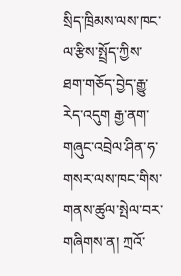སྲིད་ཁྲིམས་ལས་ཁང་ལ་རྩིས་སྤྲོད་ཀྱིས་ཐག་གཅོད་བྱེད་རྒྱུ་རེད་འདུག རྒྱ་ནག་གཞུང་འབྲེལ་ཤིན་ཧ་གསར་ལས་ཁང་གིས་གནས་ཚུལ་སྤེལ་བར་གཞིགས་ན། ཀྲའོ་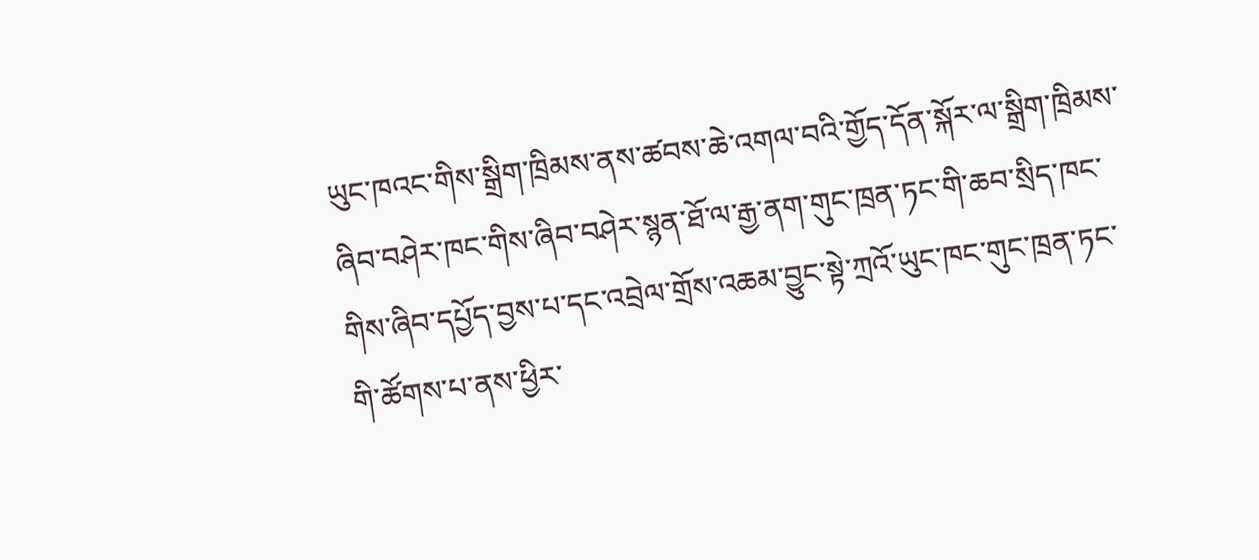ཡུང་ཁའང་གིས་སྒྲིག་ཁྲིམས་ནས་ཚབས་ཆེ་འགལ་བའི་གྱོད་དོན་སྐོར་ལ་སྒྲིག་ཁྲིམས་ཞིབ་བཤེར་ཁང་གིས་ཞིབ་བཤེར་སྙན་ཐོ་ལ་རྒྱ་ནག་གུང་ཁྲན་ཏང་གི་ཆབ་སྲིད་ཁང་གིས་ཞིབ་དཔྱོད་བྱས་པ་དང་འབྲེལ་གྲོས་འཆམ་བྱུང་སྟེ་ཀྲའོ་ཡུང་ཁང་གུང་ཁྲན་ཏང་གི་ཚོགས་པ་ནས་ཕྱིར་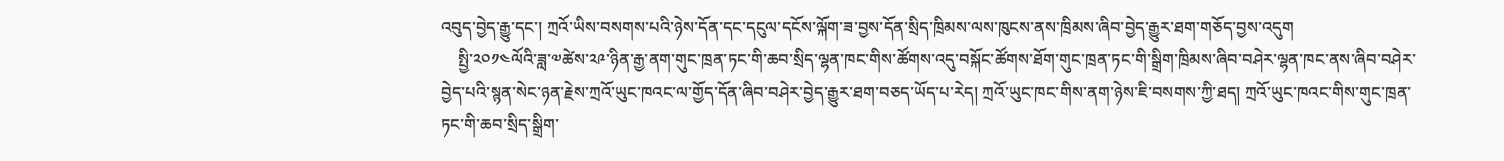འབུད་བྱེད་རྒྱུ་དང་། ཀྲའོ་ཡིས་བསགས་པའི་ཉེས་དོན་དང་དངུལ་དངོས་ལྐོག་ཟ་བྱས་དོན་སྲིད་ཁྲིམས་ལས་ཁུངས་ནས་ཁྲིམས་ཞིབ་བྱེད་རྒྱུར་ཐག་གཅོད་བྱས་འདུག
    སྤྱི་༢༠༡༤ལོའི་ཟླ་༧ཚེས་༢༩་ཉིན་རྒྱ་ནག་གུང་ཁྲན་ཏང་གི་ཆབ་སྲིད་ལྷན་ཁང་གིས་ཚོགས་འདུ་བསྐོང་ཚོགས་ཐོག་གུང་ཁྲན་ཏང་གི་སྒྲིག་ཁྲིམས་ཞིབ་བཤེར་ལྷན་ཁང་ནས་ཞིབ་བཤེར་བྱེད་པའི་སྙན་སེང་ཉན་རྗེས་ཀྲའོ་ཡུང་ཁའང་ལ་གྱོད་དོན་ཞིབ་བཤེར་བྱེད་རྒྱུར་ཐག་བཅད་ཡོད་པ་རེད། ཀྲའོ་ཡུང་ཁང་གིས་ནག་ཉེས་ཇི་བསགས་ཀྱི་ཐད། ཀྲའོ་ཡུང་ཁའང་གིས་གུང་ཁྲན་ཏང་གི་ཆབ་སྲིད་སྒྲིག་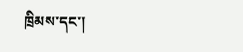ཁྲིམས་དང་།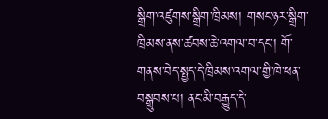སྒྲིག་འཛུགས་སྒྲིག་ཁྲིམས། གསང་ཉར་སྒྲིག་ཁྲིམས་ནས་ཚབས་ཆེ་འགལ་བ་དང་། གོ་གནས་བེད་སྤྱད་དེ་ཁྲིམས་འགལ་གྱི་ཁེ་ཕན་བསྒྲུབས་པ། ནང་མི་བརྒྱུད་དེ་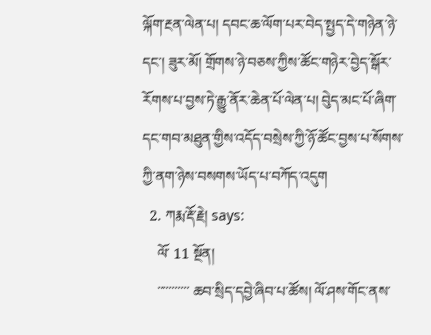ལྐོག་རྔན་ལེན་པ། དབང་ཆ་ལོག་པར་བེད་སྤྱད་དེ་གཉེན་ཉེ་དང་། ཟུར་མོ། གྲོགས་ཉེ་བཅས་ཀྱིས་ཚོང་གཉེར་བྱེད་སྒོར་རོགས་པ་བྱས་ཏེ་རྒྱུ་ནོར་ཆེན་པོ་ལེན་པ། བེུད་མང་པོ་ཞིག་དང་གབ་མཐུན་གྱིས་འདོད་བསྲེས་ཀྱི་ཉོ་ཚོང་བྱས་པ་སོགས་ཀྱི་ནག་ཉེས་བསགས་ཡོད་པ་བཀོད་འདུག
  2. ཀརྨ་རྡོ་རྗེ། says:
    ལོ་ 11 སྔོན།
    ་་་་་་་་་་་ ཆབ་སྲིད་དབྱེ་ཞིབ་པ་ཚོས། ལོ་ཤས་གོང་ནས་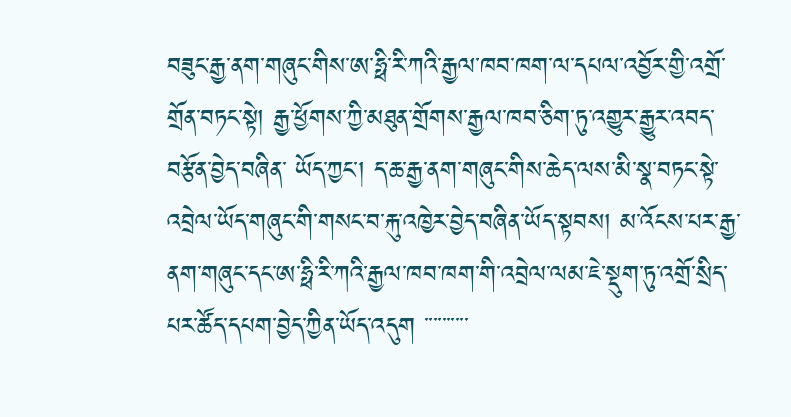བཟུང་རྒྱ་ནག་གཞུང་གིས་ཨ་ཧྥི་རི་ཀའི་རྒྱལ་ཁབ་ཁག་ལ་དཔལ་འབྱོར་གྱི་འགྲོ་གྲོན་བཏང་སྟེ། རྒྱ་ཕྱོགས་ཀྱི་མཐུན་གྲོགས་རྒྱལ་ཁབ་ཅིག་ཏུ་འགྱུར་རྒྱུར་འབད་བརྩོན་བྱེད་བཞིན་ ཡོད་ཀྱང་། ད་ཆ་རྒྱ་ནག་གཞུང་གིས་ཆེད་ལས་མི་སྣ་བཏང་སྟེ་འབྲེལ་ཡོད་གཞུང་གི་གསང་བ་རྐུ་འཁྱེར་བྱེད་བཞིན་ཡོད་སྟབས། མ་འོངས་པར་རྒྱ་ནག་གཞུང་དང་ཨ་ཧྥི་རི་ཀའི་རྒྱལ་ཁབ་ཁག་གི་འབྲེལ་ལམ་ཇེ་སྡུག་ཏུ་འགྲོ་སྲིད་པར་ཚོད་དཔག་བྱེད་ཀྱིན་ཡོད་འདུག ་་་་་་་་་་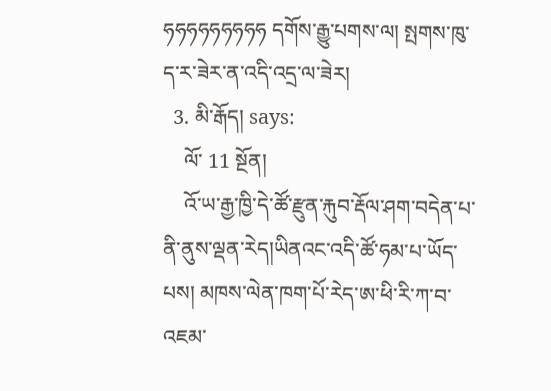ཧཧཧཧཧཧཧཧཧ དགོས་རྒྱུ་པགས་ལ། སྤགས་ཁུ་ད་ར་ཟེར་ན་འདི་འདྲ་ལ་ཟེར།
  3. མི་རྒོད། says:
    ལོ་ 11 སྔོན།
    འོ་ཡ་རྒྱ་ཁྱི་དེ་ཚོ་རྫུན་རྐུབ་རྡོལ་ཤག་བདེན་པ་ནི་ནུས་ལྡན་རེད།ཡིནའང་འདི་ཚོ་ཧམ་པ་ཡོད་པས། མཁས་ལེན་ཁག་པོ་རེད་ཨ་ཕི་རི་ཀ་བ་འཇམ་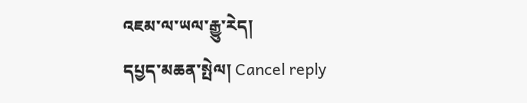འཇམ་ལ་ཡལ་རྒྱུ་རེད།
དཔྱད་མཆན་སྤེལ། Cancel reply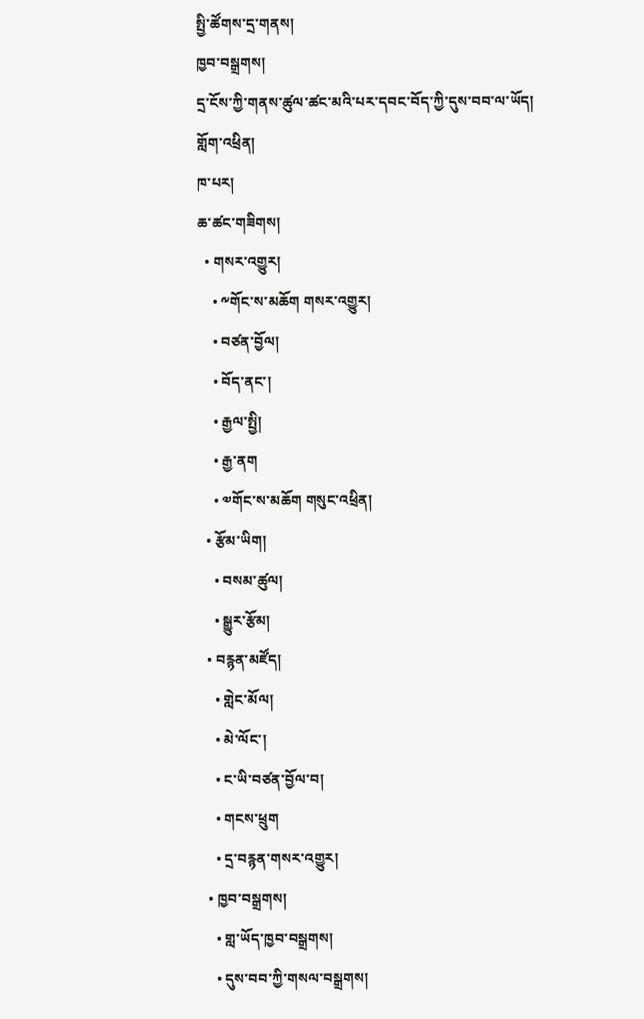སྤྱི་ཚོགས་དྲ་གནས།
ཁྱབ་བསྒྲགས།
དྲ་ངོས་ཀྱི་གནས་ཚུལ་ཚང་མའི་པར་དབང་བོད་ཀྱི་དུས་བབ་ལ་ཡོད།
གློག་འཕྲིན།
ཁ་པར།
ཆ་ཚང་གཟིགས།
  • གསར་འགྱུར།
    • ༸གོང་ས་མཆོག གསར་འགྱུར།
    • བཙན་བྱོལ།
    • བོད་ནང་།
    • རྒྱལ་སྤྱི།
    • རྒྱ་ནག
    • ༧གོང་ས་མཆོག གསུང་འཕྲིན།
  • རྩོམ་ཡིག།
    • བསམ་ཚུལ།
    • སྒྱུར་རྩོམ།
  • བརྙན་མཛོད།
    • གླེང་མོལ།
    • མེ་ལོང་།
    • ང་ཡི་བཙན་བྱོལ་བ།
    • གངས་ཕྲུག
    • དྲ་བརྙན་གསར་འགྱུར།
  • ཁྱབ་བསྒྲགས།
    • གླ་ཡོད་ཁྱབ་བསྒྲགས།
    • དུས་བབ་ཀྱི་གསལ་བསྒྲགས།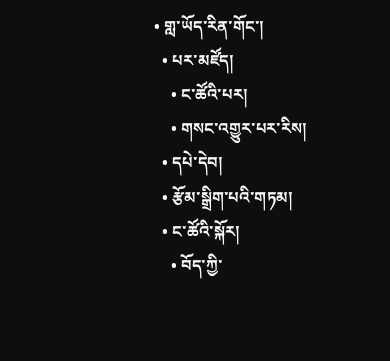• གླ་ཡོད་རིན་གོང་།
  • པར་མཛོད།
    • ང་ཚོའི་པར།
    • གསང་འགྱུར་པར་རིས།
  • དཔེ་དེབ།
  • རྩོམ་སྒྲིག་པའི་གཏམ།
  • ང་ཚོའི་སྐོར།
    • བོད་ཀྱི་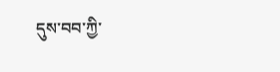དུས་བབ་ཀྱི་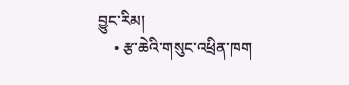བྱུང་རིམ།
    • རྩ་ཆེའི་གསུང་འཕྲིན་ཁག